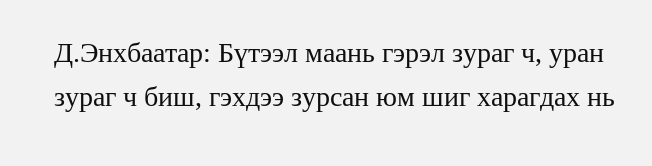Д.Энхбаатар: Бүтээл маань гэрэл зураг ч, уран зураг ч биш, гэхдээ зурсан юм шиг харагдах нь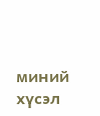миний хүсэл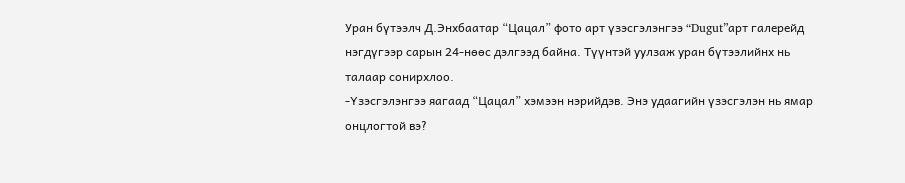Уран бүтээлч Д.Энхбаатар “Цацал” фото арт үзэсгэлэнгээ “Dugut”арт галерейд нэгдүгээр сарын 24-нөөс дэлгээд байна. Түүнтэй уулзаж уран бүтээлийнх нь талаар сонирхлоо.
-Үзэсгэлэнгээ яагаад “Цацал” хэмээн нэрийдэв. Энэ удаагийн үзэсгэлэн нь ямар онцлогтой вэ?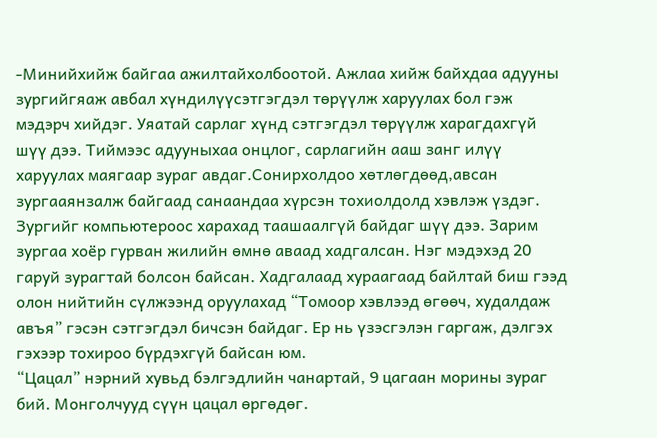-Минийхийж байгаа ажилтайхолбоотой. Ажлаа хийж байхдаа адууны зургийгяаж авбал хүндилүүсэтгэгдэл төрүүлж харуулах бол гэж мэдэрч хийдэг. Уяатай сарлаг хүнд сэтгэгдэл төрүүлж харагдахгүй шүү дээ. Тиймээс адууныхаа онцлог, сарлагийн ааш занг илүү харуулах маягаар зураг авдаг.Сонирхолдоо хөтлөгдөөд,авсан зургааянзалж байгаад санаандаа хүрсэн тохиолдолд хэвлэж үздэг. Зургийг компьютероос харахад таашаалгүй байдаг шүү дээ. Зарим зургаа хоёр гурван жилийн өмнө аваад хадгалсан. Нэг мэдэхэд 20 гаруй зурагтай болсон байсан. Хадгалаад хураагаад байлтай биш гээд олон нийтийн сүлжээнд оруулахад “Томоор хэвлээд өгөөч, худалдаж авъя” гэсэн сэтгэгдэл бичсэн байдаг. Ер нь үзэсгэлэн гаргаж, дэлгэх гэхээр тохироо бүрдэхгүй байсан юм.
“Цацал” нэрний хувьд бэлгэдлийн чанартай, 9 цагаан морины зураг бий. Монголчууд сүүн цацал өргөдөг.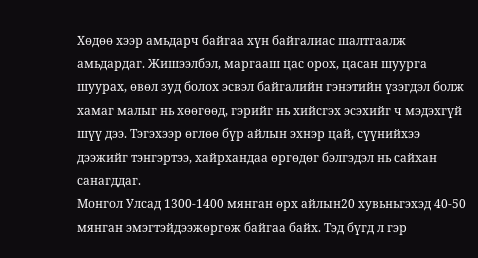Хөдөө хээр амьдарч байгаа хүн байгалиас шалтгаалж амьдардаг. Жишээлбэл, маргааш цас орох, цасан шуурга шуурах, өвөл зуд болох эсвэл байгалийн гэнэтийн үзэгдэл болж хамаг малыг нь хөөгөөд, гэрийг нь хийсгэх эсэхийг ч мэдэхгүй шүү дээ. Тэгэхээр өглөө бүр айлын эхнэр цай, сүүнийхээ дээжийг тэнгэртээ, хайрхандаа өргөдөг бэлгэдэл нь сайхан санагддаг.
Монгол Улсад 1300-1400 мянган өрх айлын20 хувьньгэхэд 40-50 мянган эмэгтэйдээжөргөж байгаа байх. Тэд бүгд л гэр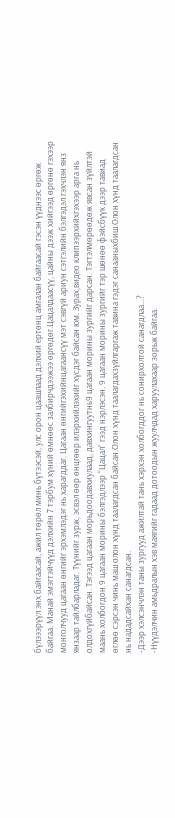бүлэээрүүл энх байгаасай, ажил төрөл минь бүтээсэй, улс орон цаашлаад дэлхий ертөнц амгалан байгаасай гэсэн үүднээс өргөж байгаа. Манай эмэгтэйчүүд дэлхийн 7 тэрбум хүний өмнөөс залбирчдээжээ өргөдөг.Цацалдаасүү, цайны дээж хийгээд өргөнө гэхээр монголчууд цагаан өнгийг эрхэмлэдэг нь харагддаг. Цагаан өнгийгэхийнцагаансүү мэт сэвгүй ариун сэтгэлийн бэлгэдэл гэхчлэн янз янзаар тайлбарладаг. Түүнийг зурж, эсвэл өөр өнцгөөр илэрхийлэхийг хүсдэг байсан юм. Зурах,видео клипээрхийхгэхээр арга нь олдохгүйбайсан. Тэгээд цагаан морьдоодавхиулаад, давхингуутнь9 цагаан морины зургийг дарсан. Тэгтэлмөрөөдөж явсан зүйлтэй маань холбогдон 9 цагаан морины бэлгэдлээр “Цацал” гээд нэрлэсэн. 9 цагаан морины зургийг тэр шөнөө фэйсбүүк дээр тавиад өглөө сэрсэн чинь маш олон хүнд таалагдсан байсан.Олон хүнд таалагдахзүйлгаргаж тавина гэдэг санааныхбиш.Олон хүнд таалагдсан нь нададсайхан санагдсан.
-Дээр хэлсэнчлэн таны зургууд ажилтай тань хэрхэн холбогддог нь сонирхолтой санагдлаа...?
-Нүүдэлчин амьдралын хэв маягийг гадаад дотоодын жуулчдад харуулахаар зорьж байгаа.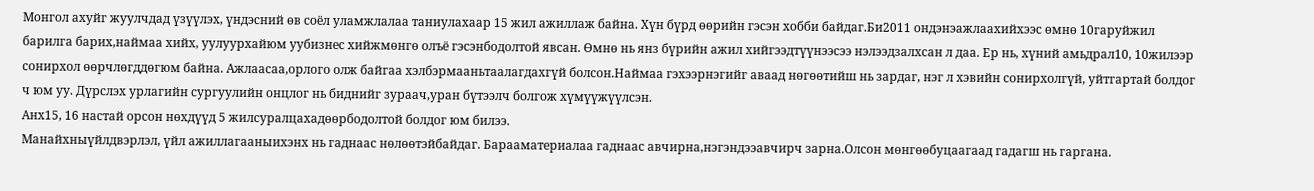Монгол ахуйг жуулчдад үзүүлэх, үндэсний өв соёл уламжлалаа таниулахаар 15 жил ажиллаж байна. Хүн бүрд өөрийн гэсэн хобби байдаг.Би2011 ондэнэажлаахийхээс өмнө 10гаруйжил барилга барих,наймаа хийх, уулуурхайюм уубизнес хийжмөнгө олъё гэсэнбодолтой явсан. Өмнө нь янз бүрийн ажил хийгээдтүүнээсээ нэлээдзалхсан л даа. Ер нь, хүний амьдрал10, 10жилээр сонирхол өөрчлөгддөгюм байна. Ажлаасаа,орлого олж байгаа хэлбэрмааньтаалагдахгүй болсон.Наймаа гэхээрнэгийг аваад нөгөөтийш нь зардаг, нэг л хэвийн сонирхолгүй, уйтгартай болдог ч юм уу. Дүрслэх урлагийн сургуулийн онцлог нь биднийг зураач,уран бүтээлч болгож хүмүүжүүлсэн.
Анх15, 16 настай орсон нөхдүүд 5 жилсуралцахадөөрбодолтой болдог юм билээ.
Манайхныүйлдвэрлэл, үйл ажиллагааныихэнх нь гаднаас нөлөөтэйбайдаг. Барааматериалаа гаднаас авчирна,нэгэндээавчирч зарна.Олсон мөнгөөбуцаагаад гадагш нь гаргана.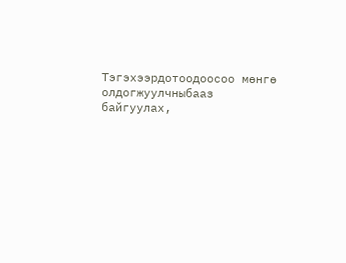Тэгэхээрдотоодоосоо мөнгө олдогжуулчныбааз байгуулах,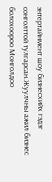энтертайнмент шоу бизнесхийх гэдэг сонголттой тулгарсан.Жуулчны ажил бизнес болохоороо Монголдоо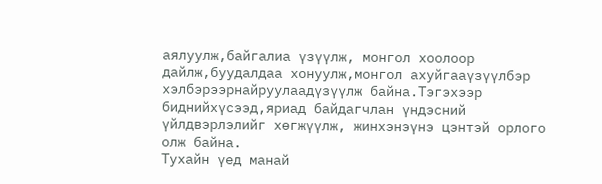аялуулж,байгалиа үзүүлж, монгол хоолоор дайлж,буудалдаа хонуулж,монгол ахуйгааүзүүлбэр хэлбэрээрнайруулаадүзүүлж байна.Тэгэхээр биднийхүсээд,яриад байдагчлан үндэсний үйлдвэрлэлийг хөгжүүлж, жинхэнэүнэ цэнтэй орлого олж байна.
Тухайн үед манай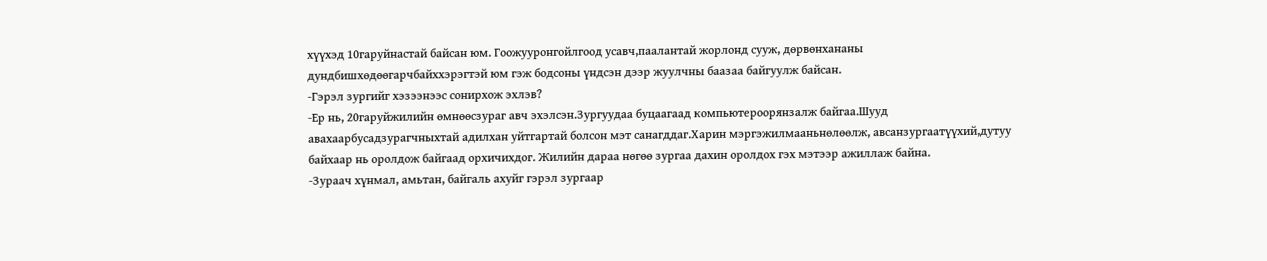хүүхэд 10гаруйнастай байсан юм. Гоожууронгойлгоод усавч,паалантай жорлонд сууж, дөрвөнхананы дундбишхөдөөгарчбайххэрэгтэй юм гэж бодсоны үндсэн дээр жуулчны баазаа байгуулж байсан.
-Гэрэл зургийг хэзээнээс сонирхож эхлэв?
-Ер нь, 20гаруйжилийн өмнөөсзураг авч эхэлсэн.Зургуудаа буцаагаад компьютероорянзалж байгаа.Шууд авахаарбусадзурагчныхтай адилхан уйтгартай болсон мэт санагддаг.Харин мэргэжилмааньнөлөөлж, авсанзургаатүүхий,дутуу байхаар нь оролдож байгаад орхичихдог. Жилийн дараа нөгөө зургаа дахин оролдох гэх мэтээр ажиллаж байна.
-Зураач хүнмал, амьтан, байгаль ахуйг гэрэл зургаар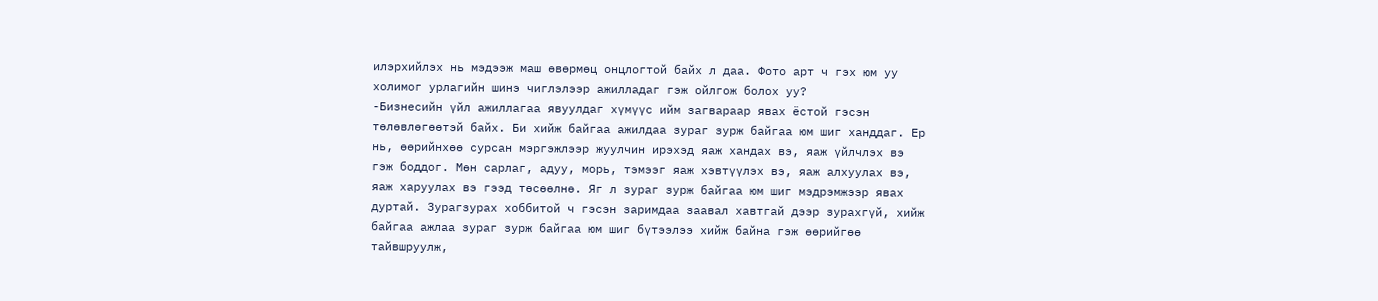илэрхийлэх нь мэдээж маш өвөрмөц онцлогтой байх л даа. Фото арт ч гэх юм уу холимог урлагийн шинэ чиглэлээр ажилладаг гэж ойлгож болох уу?
-Бизнесийн үйл ажиллагаа явуулдаг хүмүүс ийм загвараар явах ёстой гэсэн төлөвлөгөөтэй байх. Би хийж байгаа ажилдаа зураг зурж байгаа юм шиг ханддаг. Ер нь, өөрийнхөө сурсан мэргэжлээр жуулчин ирэхэд яаж хандах вэ, яаж үйлчлэх вэ гэж боддог. Мөн сарлаг, адуу, морь, тэмээг яаж хэвтүүлэх вэ, яаж алхуулах вэ, яаж харуулах вэ гээд төсөөлнө. Яг л зураг зурж байгаа юм шиг мэдрэмжээр явах дуртай. Зурагзурах хоббитой ч гэсэн заримдаа заавал хавтгай дээр зурахгүй, хийж байгаа ажлаа зураг зурж байгаа юм шиг бүтээлээ хийж байна гэж өөрийгөө тайвшруулж,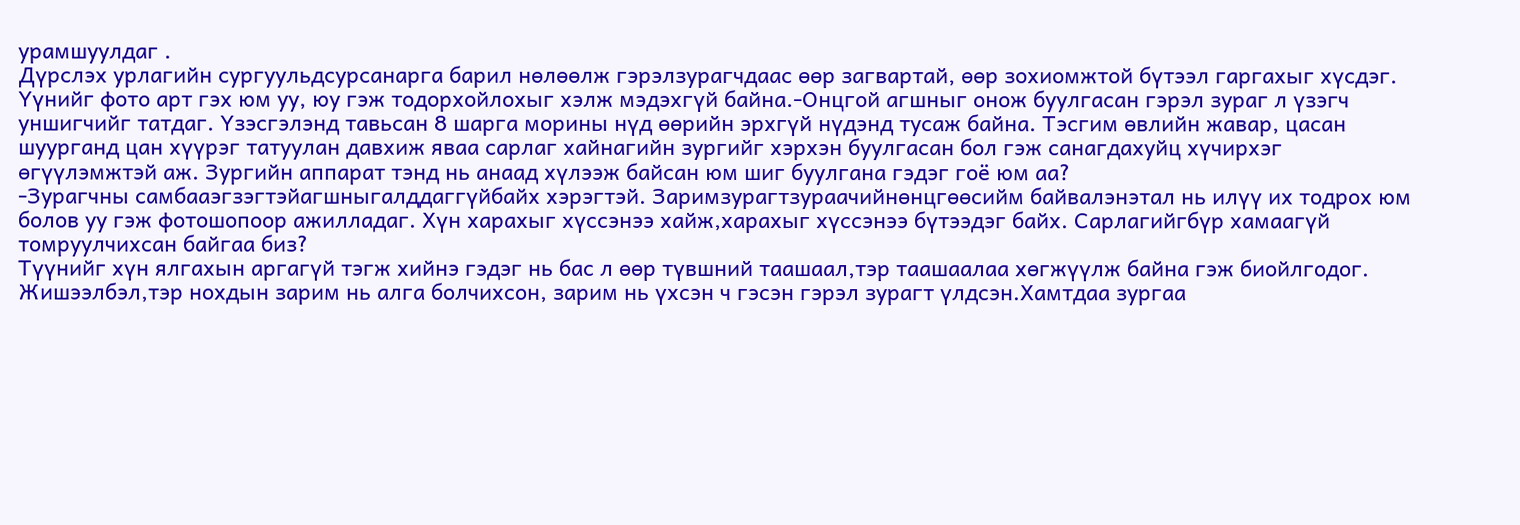урамшуулдаг .
Дүрслэх урлагийн сургуульдсурсанарга барил нөлөөлж гэрэлзурагчдаас өөр загвартай, өөр зохиомжтой бүтээл гаргахыг хүсдэг. Үүнийг фото арт гэх юм уу, юу гэж тодорхойлохыг хэлж мэдэхгүй байна.-Онцгой агшныг онож буулгасан гэрэл зураг л үзэгч уншигчийг татдаг. Үзэсгэлэнд тавьсан 8 шарга морины нүд өөрийн эрхгүй нүдэнд тусаж байна. Тэсгим өвлийн жавар, цасан шуурганд цан хүүрэг татуулан давхиж яваа сарлаг хайнагийн зургийг хэрхэн буулгасан бол гэж санагдахуйц хүчирхэг өгүүлэмжтэй аж. Зургийн аппарат тэнд нь анаад хүлээж байсан юм шиг буулгана гэдэг гоё юм аа?
-Зурагчны самбааэгзэгтэйагшныгалддаггүйбайх хэрэгтэй. Заримзурагтзураачийнөнцгөөсийм байвалэнэтал нь илүү их тодрох юм болов уу гэж фотошопоор ажилладаг. Хүн харахыг хүссэнээ хайж,харахыг хүссэнээ бүтээдэг байх. Сарлагийгбүр хамаагүй томруулчихсан байгаа биз?
Түүнийг хүн ялгахын аргагүй тэгж хийнэ гэдэг нь бас л өөр түвшний таашаал,тэр таашаалаа хөгжүүлж байна гэж биойлгодог. Жишээлбэл,тэр нохдын зарим нь алга болчихсон, зарим нь үхсэн ч гэсэн гэрэл зурагт үлдсэн.Хамтдаа зургаа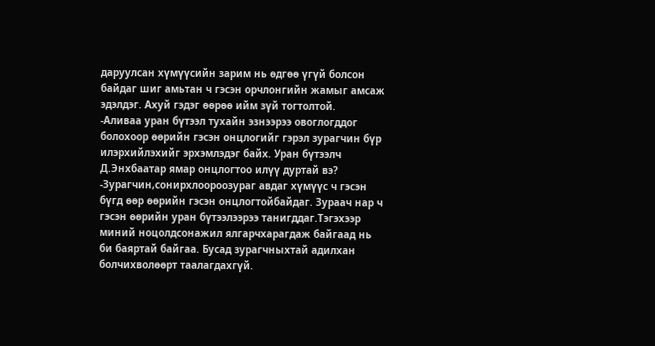даруулсан хүмүүсийн зарим нь өдгөө үгүй болсон байдаг шиг амьтан ч гэсэн орчлонгийн жамыг амсаж эдэлдэг. Ахуй гэдэг өөрөө ийм зүй тогтолтой.
-Аливаа уран бүтээл тухайн эзнээрээ овоглогддог болохоор өөрийн гэсэн онцлогийг гэрэл зурагчин бүр илэрхийлэхийг эрхэмлэдэг байх. Уран бүтээлч Д.Энхбаатар ямар онцлогтоо илүү дуртай вэ?
-Зурагчин,сонирхлоороозураг авдаг хүмүүс ч гэсэн бүгд өөр өөрийн гэсэн онцлогтойбайдаг. Зураач нар ч гэсэн өөрийн уран бүтээлээрээ танигддаг.Тэгэхээр миний ноцолдсонажил ялгарчхарагдаж байгаад нь би баяртай байгаа. Бусад зурагчныхтай адилхан болчихволөөрт таалагдахгүй.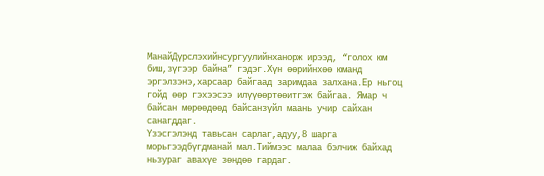МанайДүрслэхийнсургуулийнханорж ирээд, “голох юм биш,зүгээр байна” гэдэг.Хүн өөрийнхөө юманд эргэлзэнэ,харсаар байгаад заримдаа залхана.Ер ньгоц гойд өөр гэхээсээ илүүөөртөөитгэж байгаа. Ямар ч байсан мөрөөдөөд байсанзүйл маань учир сайхан санагддаг.
Үзэсгэлэнд тавьсан сарлаг,адуу,8 шарга морьгээдбүгдманай мал.Тиймээс малаа бэлчиж байхад ньзураг авахүе зөндөө гардаг.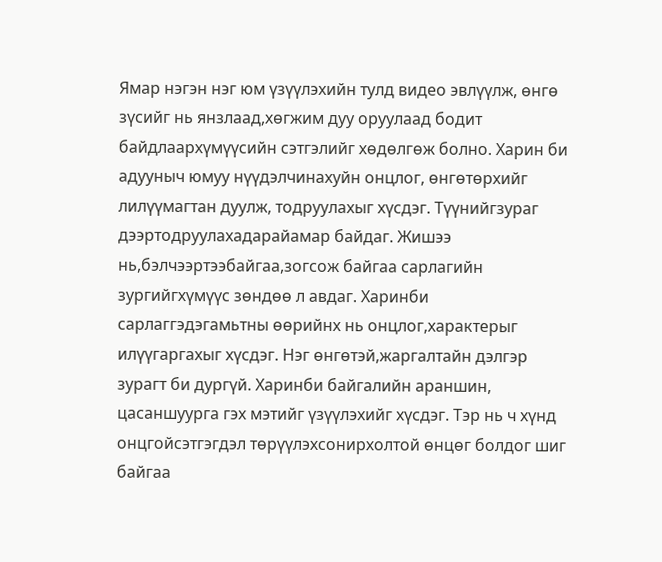Ямар нэгэн нэг юм үзүүлэхийн тулд видео эвлүүлж, өнгө зүсийг нь янзлаад,хөгжим дуу оруулаад бодит байдлаархүмүүсийн сэтгэлийг хөдөлгөж болно. Харин би адууныч юмуу нүүдэлчинахуйн онцлог, өнгөтөрхийг лилүүмагтан дуулж, тодруулахыг хүсдэг. Түүнийгзураг дээртодруулахадарайамар байдаг. Жишээ нь,бэлчээртээбайгаа,зогсож байгаа сарлагийн зургийгхүмүүс зөндөө л авдаг. Харинби сарлаггэдэгамьтны өөрийнх нь онцлог,характерыг илүүгаргахыг хүсдэг. Нэг өнгөтэй,жаргалтайн дэлгэр зурагт би дургүй. Харинби байгалийн араншин, цасаншуурга гэх мэтийг үзүүлэхийг хүсдэг. Тэр нь ч хүнд онцгойсэтгэгдэл төрүүлэхсонирхолтой өнцөг болдог шиг байгаа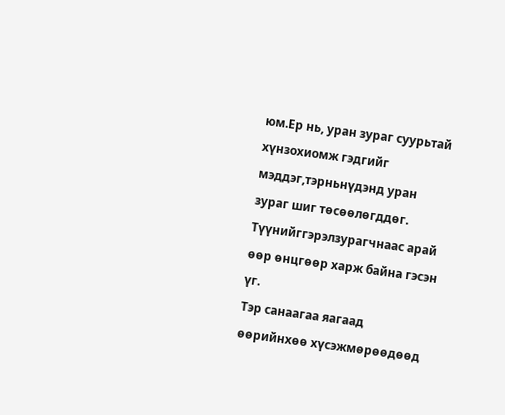юм.Ер нь, уран зураг суурьтай хүнзохиомж гэдгийг мэддэг,тэрньнүдэнд уран зураг шиг төсөөлөгддөг. Түүнийггэрэлзурагчнаас арай өөр өнцгөөр харж байна гэсэн үг.
Тэр санаагаа яагаад өөрийнхөө хүсэжмөрөөдөөд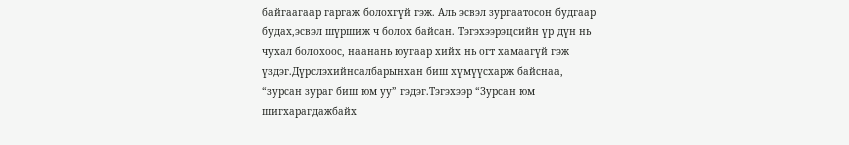байгаагаар гаргаж болохгүй гэж. Аль эсвэл зургаатосон будгаар будах,эсвэл шүршиж ч болох байсан. Тэгэхээрэцсийн үр дүн нь чухал болохоос, наанань юугаар хийх нь огт хамаагүй гэж үздэг.Дүрслэхийнсалбарынхан биш хүмүүсхарж байснаа, “зурсан зураг биш юм уу” гэдэг.Тэгэхээр “Зурсан юм шигхарагдажбайх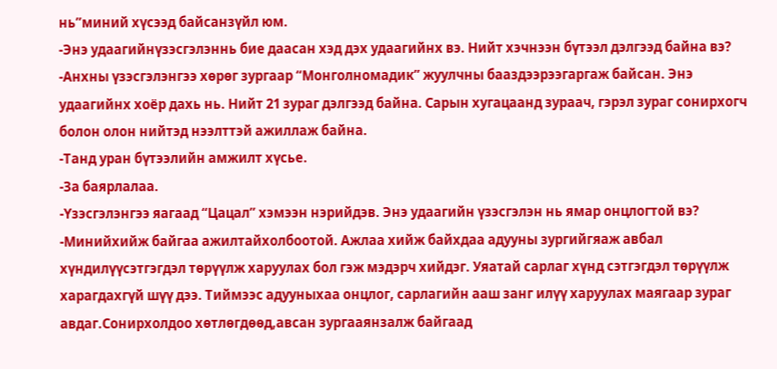нь”миний хүсээд байсанзүйл юм.
-Энэ удаагийнүзэсгэлэннь бие даасан хэд дэх удаагийнх вэ. Нийт хэчнээн бүтээл дэлгээд байна вэ?
-Анхны үзэсгэлэнгээ хөрөг зургаар “Монголномадик” жуулчны бааздээрээгаргаж байсан. Энэ удаагийнх хоёр дахь нь. Нийт 21 зураг дэлгээд байна. Сарын хугацаанд зураач, гэрэл зураг сонирхогч болон олон нийтэд нээлттэй ажиллаж байна.
-Танд уран бүтээлийн амжилт хүсье.
-За баярлалаа.
-Үзэсгэлэнгээ яагаад “Цацал” хэмээн нэрийдэв. Энэ удаагийн үзэсгэлэн нь ямар онцлогтой вэ?
-Минийхийж байгаа ажилтайхолбоотой. Ажлаа хийж байхдаа адууны зургийгяаж авбал хүндилүүсэтгэгдэл төрүүлж харуулах бол гэж мэдэрч хийдэг. Уяатай сарлаг хүнд сэтгэгдэл төрүүлж харагдахгүй шүү дээ. Тиймээс адууныхаа онцлог, сарлагийн ааш занг илүү харуулах маягаар зураг авдаг.Сонирхолдоо хөтлөгдөөд,авсан зургааянзалж байгаад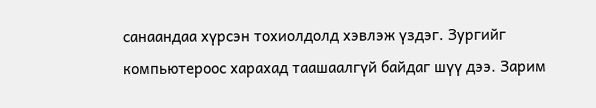санаандаа хүрсэн тохиолдолд хэвлэж үздэг. Зургийг компьютероос харахад таашаалгүй байдаг шүү дээ. Зарим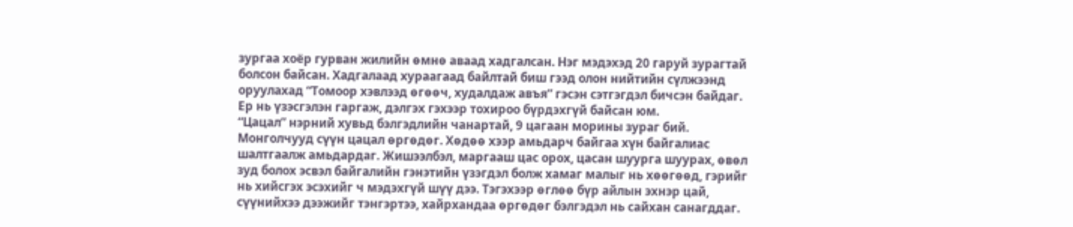зургаа хоёр гурван жилийн өмнө аваад хадгалсан. Нэг мэдэхэд 20 гаруй зурагтай болсон байсан. Хадгалаад хураагаад байлтай биш гээд олон нийтийн сүлжээнд оруулахад “Томоор хэвлээд өгөөч, худалдаж авъя” гэсэн сэтгэгдэл бичсэн байдаг. Ер нь үзэсгэлэн гаргаж, дэлгэх гэхээр тохироо бүрдэхгүй байсан юм.
“Цацал” нэрний хувьд бэлгэдлийн чанартай, 9 цагаан морины зураг бий. Монголчууд сүүн цацал өргөдөг. Хөдөө хээр амьдарч байгаа хүн байгалиас шалтгаалж амьдардаг. Жишээлбэл, маргааш цас орох, цасан шуурга шуурах, өвөл зуд болох эсвэл байгалийн гэнэтийн үзэгдэл болж хамаг малыг нь хөөгөөд, гэрийг нь хийсгэх эсэхийг ч мэдэхгүй шүү дээ. Тэгэхээр өглөө бүр айлын эхнэр цай, сүүнийхээ дээжийг тэнгэртээ, хайрхандаа өргөдөг бэлгэдэл нь сайхан санагддаг.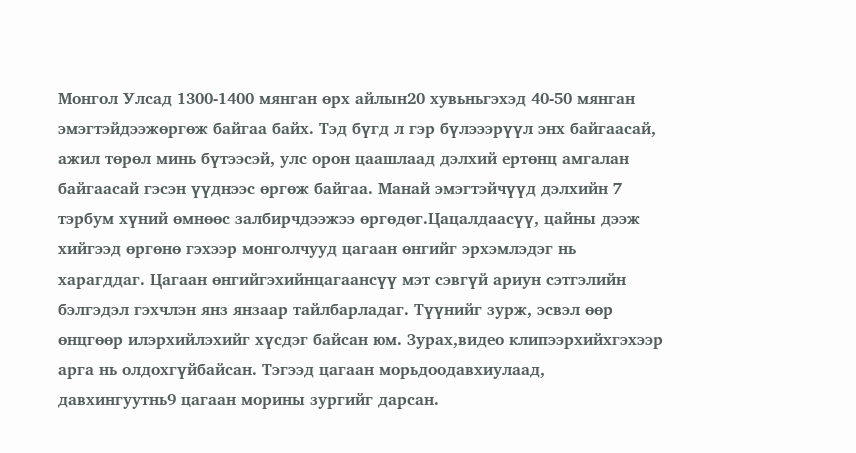Монгол Улсад 1300-1400 мянган өрх айлын20 хувьньгэхэд 40-50 мянган эмэгтэйдээжөргөж байгаа байх. Тэд бүгд л гэр бүлэээрүүл энх байгаасай, ажил төрөл минь бүтээсэй, улс орон цаашлаад дэлхий ертөнц амгалан байгаасай гэсэн үүднээс өргөж байгаа. Манай эмэгтэйчүүд дэлхийн 7 тэрбум хүний өмнөөс залбирчдээжээ өргөдөг.Цацалдаасүү, цайны дээж хийгээд өргөнө гэхээр монголчууд цагаан өнгийг эрхэмлэдэг нь харагддаг. Цагаан өнгийгэхийнцагаансүү мэт сэвгүй ариун сэтгэлийн бэлгэдэл гэхчлэн янз янзаар тайлбарладаг. Түүнийг зурж, эсвэл өөр өнцгөөр илэрхийлэхийг хүсдэг байсан юм. Зурах,видео клипээрхийхгэхээр арга нь олдохгүйбайсан. Тэгээд цагаан морьдоодавхиулаад, давхингуутнь9 цагаан морины зургийг дарсан.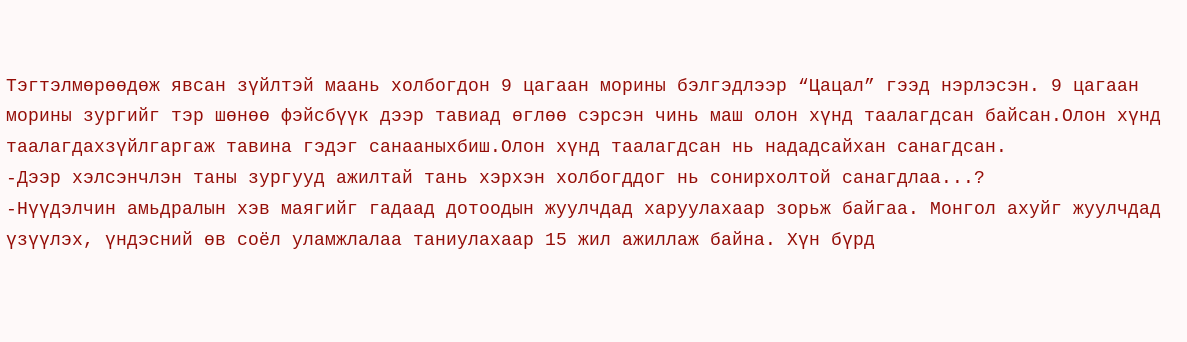Тэгтэлмөрөөдөж явсан зүйлтэй маань холбогдон 9 цагаан морины бэлгэдлээр “Цацал” гээд нэрлэсэн. 9 цагаан морины зургийг тэр шөнөө фэйсбүүк дээр тавиад өглөө сэрсэн чинь маш олон хүнд таалагдсан байсан.Олон хүнд таалагдахзүйлгаргаж тавина гэдэг санааныхбиш.Олон хүнд таалагдсан нь нададсайхан санагдсан.
-Дээр хэлсэнчлэн таны зургууд ажилтай тань хэрхэн холбогддог нь сонирхолтой санагдлаа...?
-Нүүдэлчин амьдралын хэв маягийг гадаад дотоодын жуулчдад харуулахаар зорьж байгаа. Монгол ахуйг жуулчдад үзүүлэх, үндэсний өв соёл уламжлалаа таниулахаар 15 жил ажиллаж байна. Хүн бүрд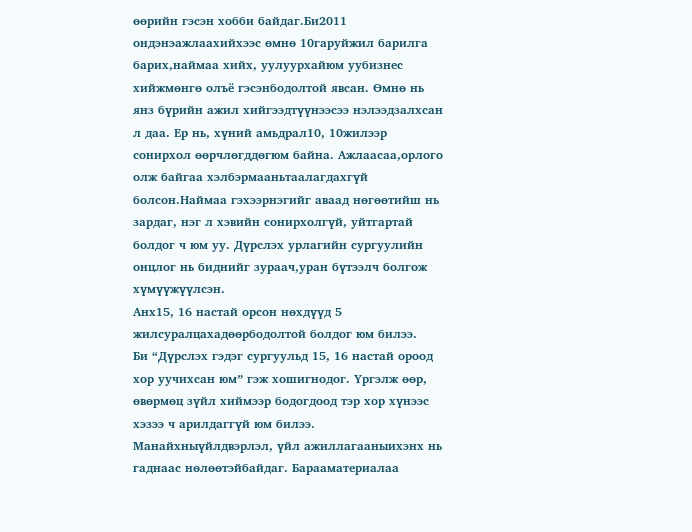өөрийн гэсэн хобби байдаг.Би2011 ондэнэажлаахийхээс өмнө 10гаруйжил барилга барих,наймаа хийх, уулуурхайюм уубизнес хийжмөнгө олъё гэсэнбодолтой явсан. Өмнө нь янз бүрийн ажил хийгээдтүүнээсээ нэлээдзалхсан л даа. Ер нь, хүний амьдрал10, 10жилээр сонирхол өөрчлөгддөгюм байна. Ажлаасаа,орлого олж байгаа хэлбэрмааньтаалагдахгүй болсон.Наймаа гэхээрнэгийг аваад нөгөөтийш нь зардаг, нэг л хэвийн сонирхолгүй, уйтгартай болдог ч юм уу. Дүрслэх урлагийн сургуулийн онцлог нь биднийг зураач,уран бүтээлч болгож хүмүүжүүлсэн.
Анх15, 16 настай орсон нөхдүүд 5 жилсуралцахадөөрбодолтой болдог юм билээ.
Би “Дүрслэх гэдэг сургуульд 15, 16 настай ороод хор уучихсан юм” гэж хошигнодог. Үргэлж өөр, өвөрмөц зүйл хиймээр бодогдоод тэр хор хүнээс хэзээ ч арилдаггүй юм билээ.
Манайхныүйлдвэрлэл, үйл ажиллагааныихэнх нь гаднаас нөлөөтэйбайдаг. Барааматериалаа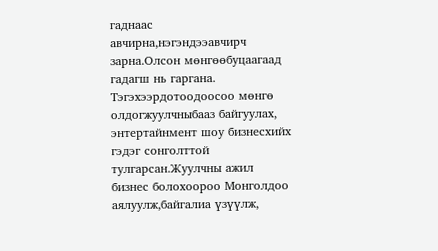гаднаас авчирна,нэгэндээавчирч зарна.Олсон мөнгөөбуцаагаад гадагш нь гаргана. Тэгэхээрдотоодоосоо мөнгө олдогжуулчныбааз байгуулах, энтертайнмент шоу бизнесхийх гэдэг сонголттой тулгарсан.Жуулчны ажил бизнес болохоороо Монголдоо аялуулж,байгалиа үзүүлж,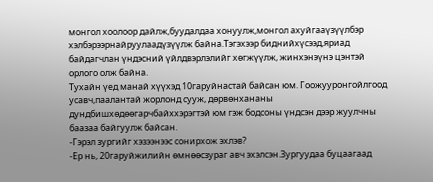монгол хоолоор дайлж,буудалдаа хонуулж,монгол ахуйгааүзүүлбэр хэлбэрээрнайруулаадүзүүлж байна.Тэгэхээр биднийхүсээд,яриад байдагчлан үндэсний үйлдвэрлэлийг хөгжүүлж, жинхэнэүнэ цэнтэй орлого олж байна.
Тухайн үед манай хүүхэд 10гаруйнастай байсан юм. Гоожууронгойлгоод усавч,паалантай жорлонд сууж, дөрвөнхананы дундбишхөдөөгарчбайххэрэгтэй юм гэж бодсоны үндсэн дээр жуулчны баазаа байгуулж байсан.
-Гэрэл зургийг хэзээнээс сонирхож эхлэв?
-Ер нь, 20гаруйжилийн өмнөөсзураг авч эхэлсэн.Зургуудаа буцаагаад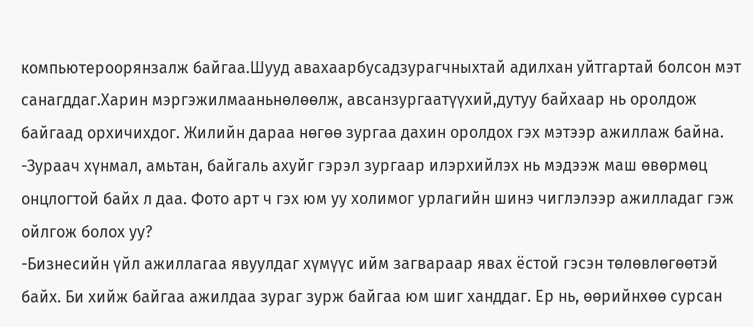компьютероорянзалж байгаа.Шууд авахаарбусадзурагчныхтай адилхан уйтгартай болсон мэт санагддаг.Харин мэргэжилмааньнөлөөлж, авсанзургаатүүхий,дутуу байхаар нь оролдож байгаад орхичихдог. Жилийн дараа нөгөө зургаа дахин оролдох гэх мэтээр ажиллаж байна.
-Зураач хүнмал, амьтан, байгаль ахуйг гэрэл зургаар илэрхийлэх нь мэдээж маш өвөрмөц онцлогтой байх л даа. Фото арт ч гэх юм уу холимог урлагийн шинэ чиглэлээр ажилладаг гэж ойлгож болох уу?
-Бизнесийн үйл ажиллагаа явуулдаг хүмүүс ийм загвараар явах ёстой гэсэн төлөвлөгөөтэй байх. Би хийж байгаа ажилдаа зураг зурж байгаа юм шиг ханддаг. Ер нь, өөрийнхөө сурсан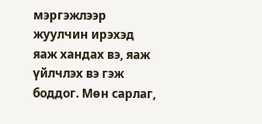мэргэжлээр жуулчин ирэхэд яаж хандах вэ, яаж үйлчлэх вэ гэж боддог. Мөн сарлаг,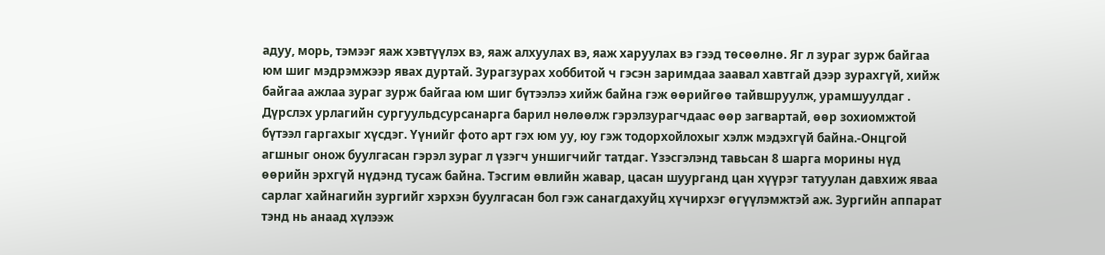адуу, морь, тэмээг яаж хэвтүүлэх вэ, яаж алхуулах вэ, яаж харуулах вэ гээд төсөөлнө. Яг л зураг зурж байгаа юм шиг мэдрэмжээр явах дуртай. Зурагзурах хоббитой ч гэсэн заримдаа заавал хавтгай дээр зурахгүй, хийж байгаа ажлаа зураг зурж байгаа юм шиг бүтээлээ хийж байна гэж өөрийгөө тайвшруулж, урамшуулдаг .
Дүрслэх урлагийн сургуульдсурсанарга барил нөлөөлж гэрэлзурагчдаас өөр загвартай, өөр зохиомжтой бүтээл гаргахыг хүсдэг. Үүнийг фото арт гэх юм уу, юу гэж тодорхойлохыг хэлж мэдэхгүй байна.-Онцгой агшныг онож буулгасан гэрэл зураг л үзэгч уншигчийг татдаг. Үзэсгэлэнд тавьсан 8 шарга морины нүд өөрийн эрхгүй нүдэнд тусаж байна. Тэсгим өвлийн жавар, цасан шуурганд цан хүүрэг татуулан давхиж яваа сарлаг хайнагийн зургийг хэрхэн буулгасан бол гэж санагдахуйц хүчирхэг өгүүлэмжтэй аж. Зургийн аппарат тэнд нь анаад хүлээж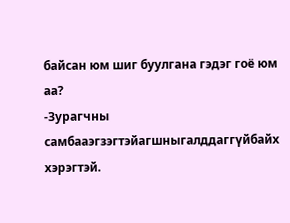байсан юм шиг буулгана гэдэг гоё юм аа?
-Зурагчны самбааэгзэгтэйагшныгалддаггүйбайх хэрэгтэй.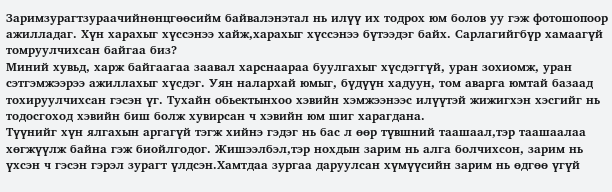Заримзурагтзураачийнөнцгөөсийм байвалэнэтал нь илүү их тодрох юм болов уу гэж фотошопоор ажилладаг. Хүн харахыг хүссэнээ хайж,харахыг хүссэнээ бүтээдэг байх. Сарлагийгбүр хамаагүй томруулчихсан байгаа биз?
Миний хувьд, харж байгаагаа заавал харснаараа буулгахыг хүсдэггүй, уран зохиомж, уран сэтгэмжээрээ ажиллахыг хүсдэг. Уян налархай юмыг, бүдүүн хадуун, том аварга юмтай базаад тохируулчихсан гэсэн үг. Тухайн обьектынхоо хэвийн хэмжээнээс илүүтэй жижигхэн хэсгийг нь тодосгоход хэвийн биш болж хувирсан ч хэвийн юм шиг харагдана.
Түүнийг хүн ялгахын аргагүй тэгж хийнэ гэдэг нь бас л өөр түвшний таашаал,тэр таашаалаа хөгжүүлж байна гэж биойлгодог. Жишээлбэл,тэр нохдын зарим нь алга болчихсон, зарим нь үхсэн ч гэсэн гэрэл зурагт үлдсэн.Хамтдаа зургаа даруулсан хүмүүсийн зарим нь өдгөө үгүй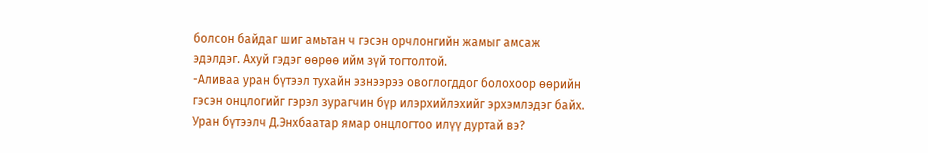болсон байдаг шиг амьтан ч гэсэн орчлонгийн жамыг амсаж эдэлдэг. Ахуй гэдэг өөрөө ийм зүй тогтолтой.
-Аливаа уран бүтээл тухайн эзнээрээ овоглогддог болохоор өөрийн гэсэн онцлогийг гэрэл зурагчин бүр илэрхийлэхийг эрхэмлэдэг байх. Уран бүтээлч Д.Энхбаатар ямар онцлогтоо илүү дуртай вэ?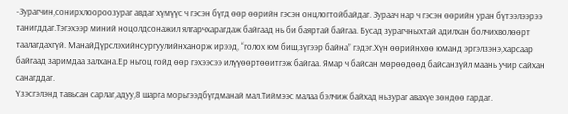-Зурагчин,сонирхлоороозураг авдаг хүмүүс ч гэсэн бүгд өөр өөрийн гэсэн онцлогтойбайдаг. Зураач нар ч гэсэн өөрийн уран бүтээлээрээ танигддаг.Тэгэхээр миний ноцолдсонажил ялгарчхарагдаж байгаад нь би баяртай байгаа. Бусад зурагчныхтай адилхан болчихволөөрт таалагдахгүй. МанайДүрслэхийнсургуулийнханорж ирээд, “голох юм биш,зүгээр байна” гэдэг.Хүн өөрийнхөө юманд эргэлзэнэ,харсаар байгаад заримдаа залхана.Ер ньгоц гойд өөр гэхээсээ илүүөөртөөитгэж байгаа. Ямар ч байсан мөрөөдөөд байсанзүйл маань учир сайхан санагддаг.
Үзэсгэлэнд тавьсан сарлаг,адуу,8 шарга морьгээдбүгдманай мал.Тиймээс малаа бэлчиж байхад ньзураг авахүе зөндөө гардаг.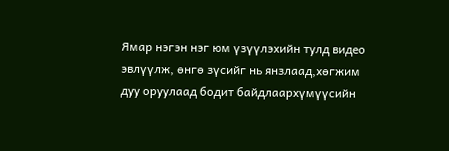Ямар нэгэн нэг юм үзүүлэхийн тулд видео эвлүүлж, өнгө зүсийг нь янзлаад,хөгжим дуу оруулаад бодит байдлаархүмүүсийн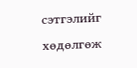сэтгэлийг хөдөлгөж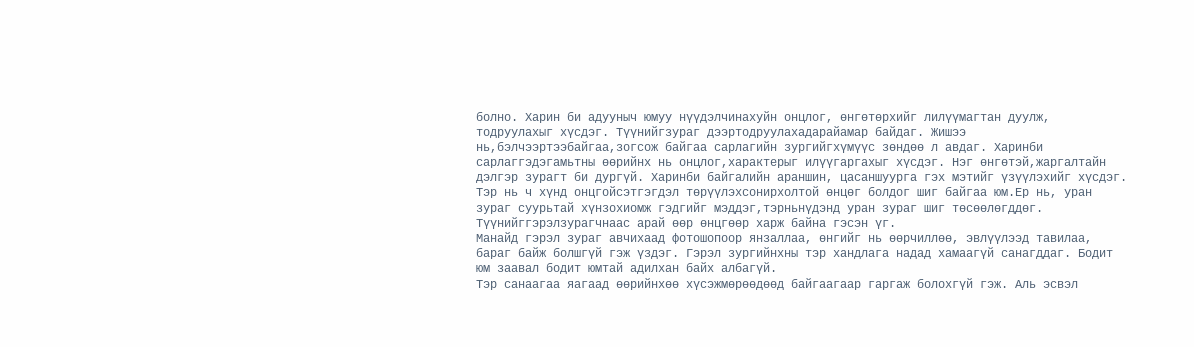болно. Харин би адууныч юмуу нүүдэлчинахуйн онцлог, өнгөтөрхийг лилүүмагтан дуулж, тодруулахыг хүсдэг. Түүнийгзураг дээртодруулахадарайамар байдаг. Жишээ нь,бэлчээртээбайгаа,зогсож байгаа сарлагийн зургийгхүмүүс зөндөө л авдаг. Харинби сарлаггэдэгамьтны өөрийнх нь онцлог,характерыг илүүгаргахыг хүсдэг. Нэг өнгөтэй,жаргалтайн дэлгэр зурагт би дургүй. Харинби байгалийн араншин, цасаншуурга гэх мэтийг үзүүлэхийг хүсдэг. Тэр нь ч хүнд онцгойсэтгэгдэл төрүүлэхсонирхолтой өнцөг болдог шиг байгаа юм.Ер нь, уран зураг суурьтай хүнзохиомж гэдгийг мэддэг,тэрньнүдэнд уран зураг шиг төсөөлөгддөг. Түүнийггэрэлзурагчнаас арай өөр өнцгөөр харж байна гэсэн үг.
Манайд гэрэл зураг авчихаад фотошопоор янзаллаа, өнгийг нь өөрчиллөө, эвлүүлээд тавилаа, бараг байж болшгүй гэж үздэг. Гэрэл зургийнхны тэр хандлага надад хамаагүй санагддаг. Бодит юм заавал бодит юмтай адилхан байх албагүй.
Тэр санаагаа яагаад өөрийнхөө хүсэжмөрөөдөөд байгаагаар гаргаж болохгүй гэж. Аль эсвэл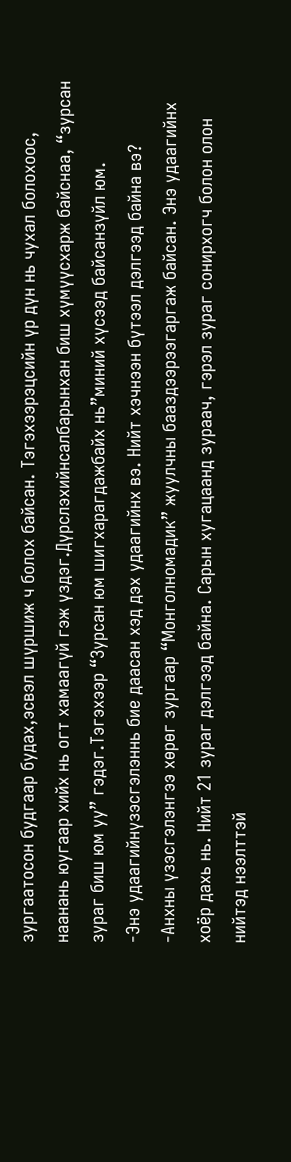зургаатосон будгаар будах,эсвэл шүршиж ч болох байсан. Тэгэхээрэцсийн үр дүн нь чухал болохоос, наанань юугаар хийх нь огт хамаагүй гэж үздэг.Дүрслэхийнсалбарынхан биш хүмүүсхарж байснаа, “зурсан зураг биш юм уу” гэдэг.Тэгэхээр “Зурсан юм шигхарагдажбайх нь”миний хүсээд байсанзүйл юм.
-Энэ удаагийнүзэсгэлэннь бие даасан хэд дэх удаагийнх вэ. Нийт хэчнээн бүтээл дэлгээд байна вэ?
-Анхны үзэсгэлэнгээ хөрөг зургаар “Монголномадик” жуулчны бааздээрээгаргаж байсан. Энэ удаагийнх хоёр дахь нь. Нийт 21 зураг дэлгээд байна. Сарын хугацаанд зураач, гэрэл зураг сонирхогч болон олон нийтэд нээлттэй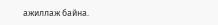ажиллаж байна.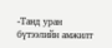-Танд уран бүтээлийн амжилт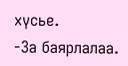хүсье.
-За баярлалаа.